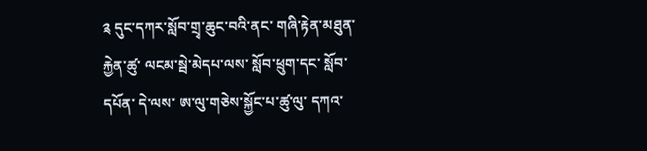༉ དུང་དཀར་སློབ་གྲྭ་ཆུང་བའི་ནང་ གཞི་རྟེན་མཐུན་རྐྱེན་ཚུ་ ལངམ་སྦེ་མེདཔ་ལས་ སློབ་ཕྲུག་དང་ སློབ་དཔོན་ དེ་ལས་ ཨ་ལུ་གཅེས་སྐྱོང་པ་ཚུ་ལུ་ དཀའ་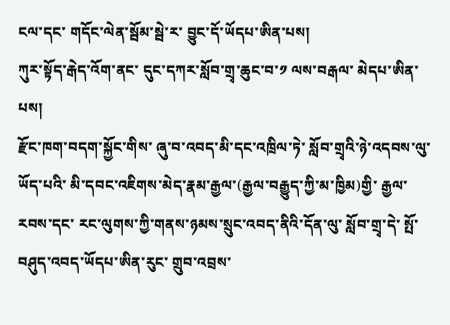ངལ་དང་ གདོང་ལེན་སྦོམ་སྦེ་ར་ བྱུང་དོ་ཡོདཔ་ཨིན་པས།
ཀུར་སྟོད་རྒེད་འོག་ནང་ དུང་དཀར་སློབ་གྲྭ་ཆུང་བ་༡ ལས་བརྒལ་ མེདཔ་ཨིན་པས།
རྫོང་ཁག་བདག་སྐྱོང་གིས་ ཞུ་བ་འབད་མི་དང་འཁྲིལ་ཏེ་ སློབ་གྲྭའི་ཉེ་འདབས་ལུ་ཡོད་པའི་ མི་དབང་འཇིགས་མེད་རྣམ་རྒྱལ་(རྒྱལ་བརྒྱུད་ཀྱི་མ་ཁྱིམ)གྱི་ རྒྱལ་རབས་དང་ རང་ལུགས་ཀྱི་གནས་ཉམས་སྲུང་འབད་ནིའི་དོན་ལུ་ སློབ་གྲྭ་དེ་ སྤོ་བཤུད་འབད་ཡོདཔ་ཨིན་རུང་ གྲུབ་འབྲས་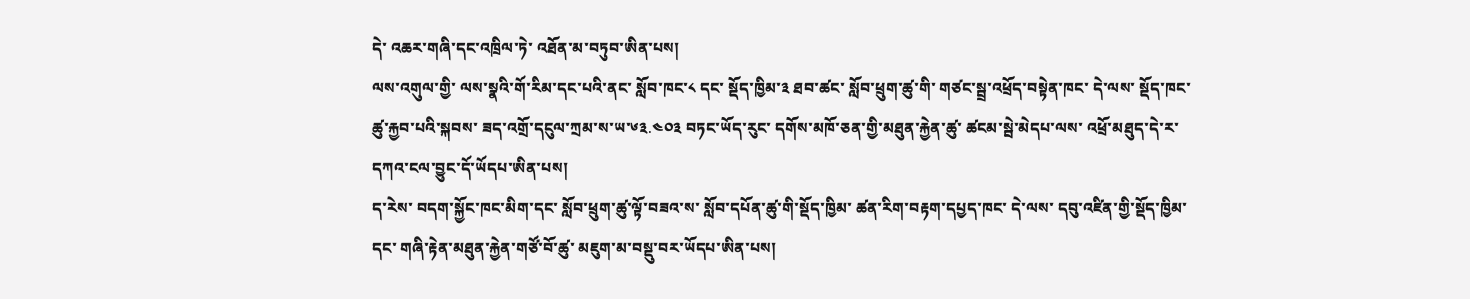དེ་ འཆར་གཞི་དང་འཁྲིལ་ཏེ་ འཐོན་མ་བཏུབ་ཨིན་པས།
ལས་འགུལ་གྱི་ ལས་སྣའི་གོ་རིམ་དང་པའི་ནང་ སློབ་ཁང་༨ དང་ སྡོད་ཁྱིམ་༣ ཐབ་ཚང་ སློབ་ཕྲུག་ཚུ་གི་ གཙང་སྦྲ་འཕྲོད་བསྟེན་ཁང་ དེ་ལས་ སྡོད་ཁང་ཚུ་རྐྱབ་པའི་སྐབས་ ཟད་འགྲོ་དངུལ་ཀྲམ་ས་ཡ་༦༣.༤༠༣ བཏང་ཡོད་རུང་ དགོས་མཁོ་ཅན་གྱི་མཐུན་རྐྱེན་ཚུ་ ཚངམ་སྦེ་མེདཔ་ལས་ འཕྲོ་མཐུད་དེ་ར་ དཀའ་ངལ་བྱུང་དོ་ཡོདཔ་ཨིན་པས།
ད་རེས་ བདག་སྐྱོང་ཁང་མིག་དང་ སློབ་ཕྲུག་ཚུ་ལྟོ་བཟའ་ས་ སློབ་དཔོན་ཚུ་གི་སྡོད་ཁྱིམ་ ཚན་རིག་བརྟག་དཔྱད་ཁང་ དེ་ལས་ དབུ་འཛིན་གྱི་སྡོད་ཁྱིམ་དང་ གཞི་རྟེན་མཐུན་རྐྱེན་གཙོ་བོ་ཚུ་ མཇུག་མ་བསྡུ་བར་ཡོདཔ་ཨིན་པས།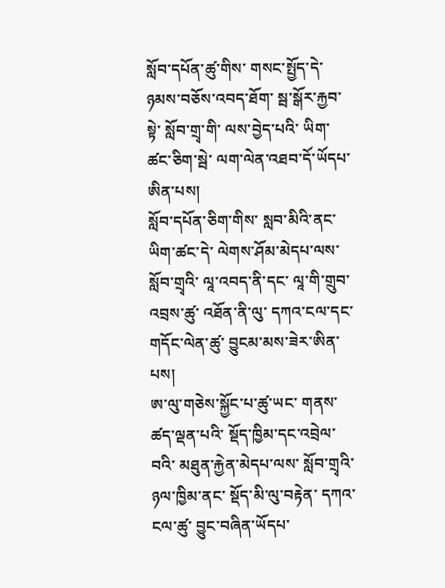སློབ་དཔོན་ཚུ་གིས་ གསང་སྤྱོད་དེ་ ཉམས་བཅོས་འབད་ཐོག་ སྦ་སྒོར་རྐྱབ་སྟེ་ སློབ་གྲྭ་གི་ ལས་བྱེད་པའི་ ཡིག་ཚང་ཅིག་སྦེ་ ལག་ལེན་འཐབ་དོ་ཡོདཔ་ཨིན་པས།
སློབ་དཔོན་ཅིག་གིས་ སླབ་མིའི་ནང་ ཡིག་ཚང་དེ་ ལེགས་ཤོམ་མེདཔ་ལས་ སློབ་གྲྭའི་ ལཱ་འབད་ནི་དང་ ལཱ་གི་གྲུབ་འབྲས་ཚུ་ འཐོན་ནི་ལུ་ དཀའ་ངལ་དང་ གདོང་ལེན་ཚུ་ བྱུངམ་མས་ཟེར་ཨིན་པས།
ཨ་ལུ་གཅེས་སྐྱོང་པ་ཚུ་ཡང་ གནས་ཚད་ལྡན་པའི་ སྡོད་ཁྱིམ་དང་འབྲེལ་བའི་ མཐུན་རྐྱེན་མེདཔ་ལས་ སློབ་གྲྭའི་ཉལ་ཁྱིམ་ནང་ སྡོད་མི་ལུ་བརྟེན་ དཀའ་ངལ་ཚུ་ བྱུང་བཞིན་ཡོདཔ་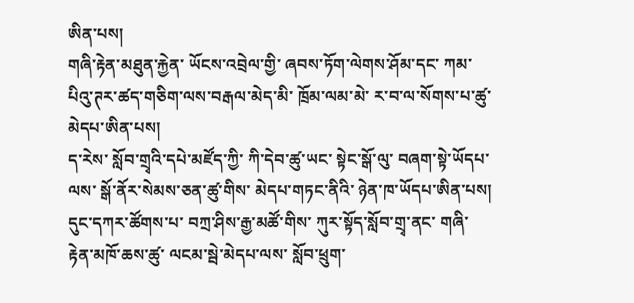ཨིན་པས།
གཞི་རྟེན་མཐུན་རྐྱེན་ ཡོངས་འབྲེལ་གྱི་ ཞབས་ཏོག་ལེགས་ཤོམ་དང་ ཀམ་པིའུ་ཊར་ཚད་གཅིག་ལས་བརྒལ་མེད་མི་ ཁྲོམ་ལམ་མེ་ ར་བ་ལ་སོགས་པ་ཚུ་ མེདཔ་ཨིན་པས།
ད་རེས་ སློབ་གྲྭའི་དཔེ་མཛོད་ཀྱི་ ཀི་དེབ་ཚུ་ཡང་ སྟེང་སྒོ་ལུ་ བཞག་སྟེ་ཡོདཔ་ལས་ སྒོ་ནོར་སེམས་ཅན་ཚུ་གིས་ མེདཔ་གཏང་ནིའི་ ཉེན་ཁ་ཡོདཔ་ཨིན་པས།
དུང་དཀར་ཚོགས་པ་ བཀྲ་ཤིས་རྒྱ་མཚོ་གིས་ ཀུར་སྟོད་སློབ་གྲྭ་ནང་ གཞི་རྟེན་མཁོ་ཆས་ཚུ་ ལངམ་སྦེ་མེདཔ་ལས་ སློབ་ཕྲུག་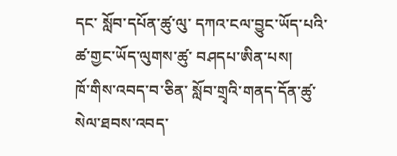དང་ སློབ་དཔོན་ཚུ་ལུ་ དཀའ་ངལ་བྱུང་ཡོད་པའི་ ཚ་གྱང་ཡོད་ལུགས་ཚུ་ བཤདཔ་ཨིན་པས།
ཁོ་གིས་འབད་བ་ཅིན་ སློབ་གྲྭའི་གནད་དོན་ཚུ་ སེལ་ཐབས་འབད་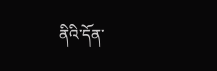ནིའི་དོན་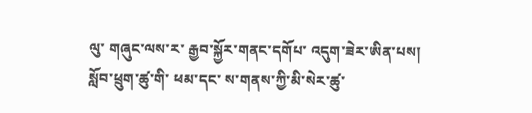ལུ་ གཞུང་ལས་ར་ རྒྱབ་སྐྱོར་གནང་དགོཔ་ འདུག་ཟེར་ཨིན་པས།
སློབ་ཕྲུག་ཚུ་གི་ ཕམ་དང་ ས་གནས་ཀྱི་མི་སེར་ཚུ་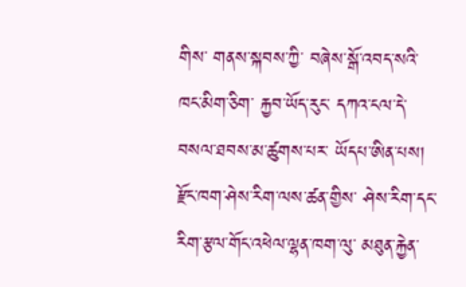གིས་ གནས་སྐབས་ཀྱི་ བཞེས་སྒོ་འབད་སའི་ ཁང་མིག་ཅིག་ རྐྱབ་ཡོད་རུང་ དཀའ་ངལ་དེ་ བསལ་ཐབས་མ་ཚུགས་པར་ ཡོདཔ་ཨིན་པས།
རྫོང་ཁག་ཤེས་རིག་ལས་ཚན་གྱིས་ ཤེས་རིག་དང་རིག་རྩལ་གོང་འཕེལ་ལྷན་ཁག་ལུ་ མཐུན་རྐྱེན་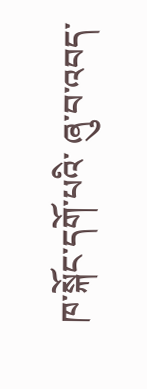ཁ་སྐོང་དགོ་པའི་ ཞུ་བ་འབད་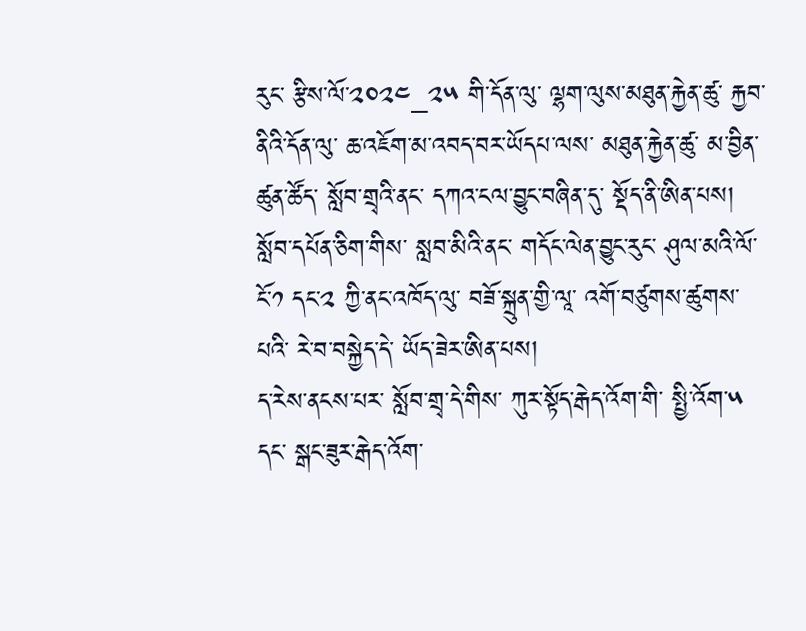རུང་ རྩིས་ལོ་༢༠༢༤_༢༥ གི་དོན་ལུ་ ལྷག་ལུས་མཐུན་རྐྱེན་ཚུ་ རྐྱབ་ནིའི་དོན་ལུ་ ཆ་འཇོག་མ་འབད་བར་ཡོདཔ་ལས་ མཐུན་རྐྱེན་ཚུ་ མ་བྱིན་ཚུན་ཚོད་ སློབ་གྲྭའི་ནང་ དཀའ་ངལ་བྱུང་བཞིན་དུ་ སྡོད་ནི་ཨིན་པས།
སློབ་དཔོན་ཅིག་གིས་ སླབ་མིའི་ནང་ གདོང་ལེན་བྱུང་རུང་ ཤུལ་མའི་ལོ་ངོ་༡ དང་༢ ཀྱི་ནང་འཁོད་ལུ་ བཟོ་སྐྲུན་གྱི་ལཱ་ འགོ་བཙུགས་ཚུགས་པའི་ རེ་བ་བསྐྱེད་དེ་ ཡོད་ཟེར་ཨིན་པས།
ད་རེས་ནངས་པར་ སློབ་གྲྭ་དེ་གིས་ ཀུར་སྟོད་རྒེད་འོག་གི་ སྤྱི་འོག་༥ དང་ སྒང་ཟུར་རྒེད་འོག་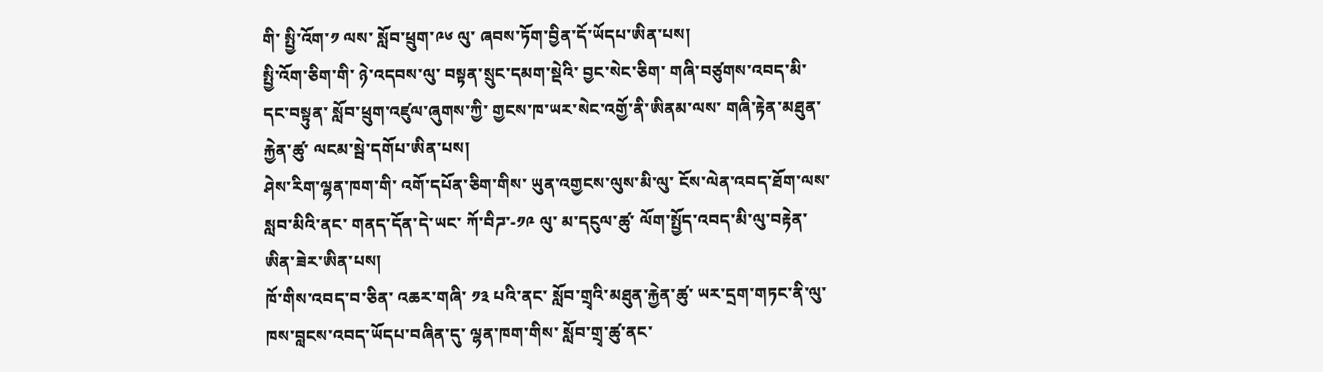གི་ སྤྱི་འོག་༡ ལས་ སློབ་ཕྲུག་༩༦ ལུ་ ཞབས་ཏོག་བྱིན་དོ་ཡོདཔ་ཨིན་པས།
སྤྱི་འོག་ཅིག་གི་ ཉེ་འདབས་ལུ་ བསྟན་སྲུང་དམག་སྡེའི་ བྱང་སེང་ཅིག་ གཞི་བཙུགས་འབད་མི་དང་བསྟུན་ སློབ་ཕྲུག་འཛུལ་ཞུགས་ཀྱི་ གྱངས་ཁ་ཡར་སེང་འགྱོ་ནི་ཨིནམ་ལས་ གཞི་རྟེན་མཐུན་རྐྱེན་ཚུ་ ལངམ་སྦེ་དགོཔ་ཨིན་པས།
ཤེས་རིག་ལྷན་ཁག་གི་ འགོ་དཔོན་ཅིག་གིས་ ཡུན་འགྱངས་ལུས་མི་ལུ་ ངོས་ལེན་འབད་ཐོག་ལས་ སླབ་མིའི་ནང་ གནད་དོན་དེ་ཡང་ ཀོ་བིཌ་-༡༩ ལུ་ མ་དངུལ་ཚུ་ ལོག་སྤྱོད་འབད་མི་ལུ་བརྟེན་ ཨིན་ཟེར་ཨིན་པས།
ཁོ་གིས་འབད་བ་ཅིན་ འཆར་གཞི་ ༡༣ པའི་ནང་ སློབ་གྲྭའི་མཐུན་རྐྱེན་ཚུ་ ཡར་དྲག་གཏང་ནི་ལུ་ ཁས་བླངས་འབད་ཡོདཔ་བཞིན་དུ་ ལྷན་ཁག་གིས་ སློབ་གྲྭ་ཚུ་ནང་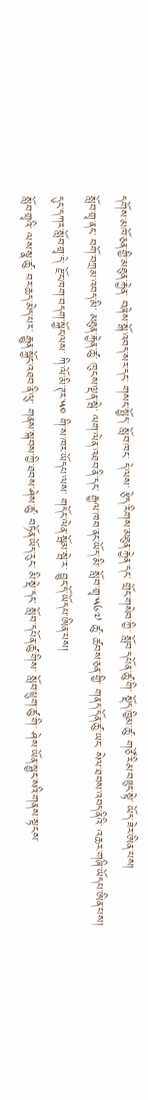དགོས་མཁོ་ཅན་གྱི་མཐུན་རྐྱེན་ བཞེས་སྒོ་འབད་སར་དང་ གསང་སྤྱོད་ སློབ་ཁང་ དེ་ལས་ རྩེད་རིགས་མཐུན་རྐྱེན་དང་ གྲོང་གསེབ་ཀྱི་ སློབ་དཔོན་ཚུ་གི་ སྡོད་ཁྱིམ་ཚུ་ གཙོ་རིམ་བཟུང་སྟེ་ ཡོད་ཟེར་ཨིན་པས།
སློབ་གྲྭ་ནང་ བགོ་བཀྲམ་འབད་མི་ མཐུན་རྐྱེན་ཚུ་ ཁུངས་ལྡན་སྦེ་ ལག་ལེན་འཐབ་ནི་དང་ རྒྱལ་ཁབ་ནང་ཡོད་མི་ སློབ་གྲྭ་༥༦༧ ཚུ་ ཚབས་ཅན་གྱི་ གནད་དོན་ཚུ་ཡང་ སེལ་ཐབས་འབད་ནིའི་ འཆར་གཞི་ཡོདཔ་ཨིན་པས།
དུང་དཀར་སློབ་གྲྭ་དེ་ རྫོང་ཁག་བདག་སྐྱོང་ལས་ ཀི་ལོ་མི་ཊར་༥༠ གི་ས་ཁར་ཡོདཔ་ལས་ གདོང་ལེན་སྦོམ་སྦེ་ར་ བྱུང་དོ་ཡོདཔ་ཨིན་པས།
སློབ་གྲྭའི་ ལས་སྣ་ཚུ་ བར་ཆད་མེད་པར་ རྒྱུན་སྐྱོང་འཐབ་ནི་ལུ་ གནས་སྐབས་ཀྱི་ཐབས་ཤེས་ཚུ་ བཏོན་ཡོད་རུང་ མི་སྡེ་དང་ སློབ་དཔོན་ཚུ་གིས་ སློབ་ཕྲུག་ཚུ་གི་ ཤེས་ཡོན་སྦྱང་སའི་གནས་སྟངས་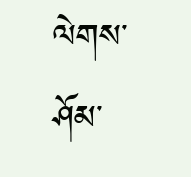ལེགས་ཤོམ་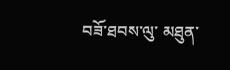བཟོ་ཐབས་ལུ་ མཐུན་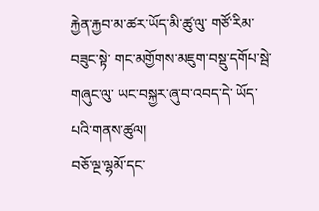རྐྱེན་རྐྱབ་མ་ཚར་ཡོད་མི་ཚུ་ལུ་ གཙོ་རིམ་བཟུང་སྟེ་ གང་མགྱོགས་མཇུག་བསྡུ་དགོཔ་སྦེ་ གཞུང་ལུ་ ཡང་བསྐྱར་ཞུ་བ་འབད་དེ་ ཡོད་པའི་གནས་ཚུལ།
བཅོ་ལྔ་ལྷམོ་དང་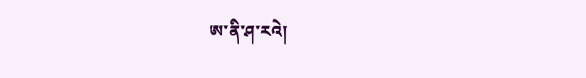ཨ་ནི་ཤ་རའེ།